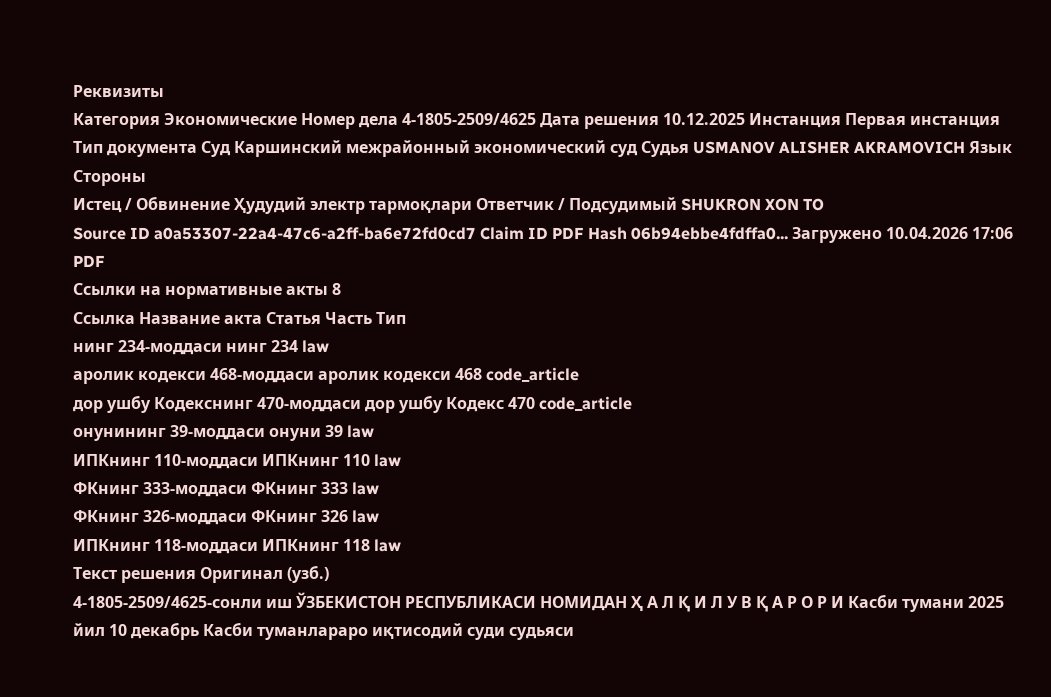Реквизиты
Категория Экономические Номер дела 4-1805-2509/4625 Дата решения 10.12.2025 Инстанция Первая инстанция Тип документа Суд Каршинский межрайонный экономический суд Судья USMANOV ALISHER AKRAMOVICH Язык
Стороны
Истец / Обвинение Ҳудудий электр тармоқлари Ответчик / Подсудимый SHUKRON XON TO
Source ID a0a53307-22a4-47c6-a2ff-ba6e72fd0cd7 Claim ID PDF Hash 06b94ebbe4fdffa0... Загружено 10.04.2026 17:06 PDF
Ссылки на нормативные акты 8
Ссылка Название акта Статья Часть Тип
нинг 234-моддаси нинг 234 law
аролик кодекси 468-моддаси аролик кодекси 468 code_article
дор ушбу Кодекснинг 470-моддаси дор ушбу Кодекс 470 code_article
онунининг 39-моддаси онуни 39 law
ИПКнинг 110-моддаси ИПКнинг 110 law
ФКнинг 333-моддаси ФКнинг 333 law
ФКнинг 326-моддаси ФКнинг 326 law
ИПКнинг 118-моддаси ИПКнинг 118 law
Текст решения Оригинал (узб.)
4-1805-2509/4625-сонли иш ЎЗБЕКИСТОН РЕСПУБЛИКАСИ НОМИДАН Ҳ А Л Қ И Л У В Қ А Р О Р И Касби тумани 2025 йил 10 декабрь Касби туманлараро иқтисодий суди судьяси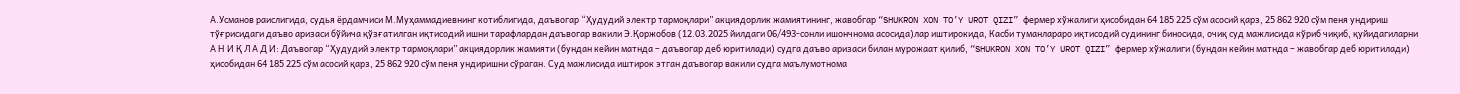А.Усманов раислигида, судья ёрдамчиси М.Муҳаммадиевнинг котиблигида, даъвогар “Ҳудудий электр тармоқлари” акциядорлик жамиятининг, жавобгар “SHUKRON XON TO’Y UROT QIZI” фермер хўжалиги ҳисобидан 64 185 225 сўм асосий қарз, 25 862 920 сўм пеня ундириш тўғрисидаги даъво аризаси бўйича қўзғатилган иқтисодий ишни тарафлардан даъвогар вакили Э.Қоржобов (12.03.2025 йилдаги 06/493-сонли ишончнома асосида)лар иштирокида, Касби туманлараро иқтисодий судининг биносида, очиқ суд мажлисида кўриб чиқиб, қуйидагиларни А Н И Қ Л А Д И: Даъвогар “Ҳудудий электр тармоқлари” акциядорлик жамияти (бундан кейин матнда – даъвогар деб юритилади) судга даъво аризаси билан мурожаат қилиб, “SHUKRON XON TO’Y UROT QIZI” фермер хўжалиги (бундан кейин матнда – жавобгар деб юритилади) ҳисобидан 64 185 225 сўм асосий қарз, 25 862 920 сўм пеня ундиришни сўраган. Суд мажлисида иштирок этган даъвогар вакили судга маълумотнома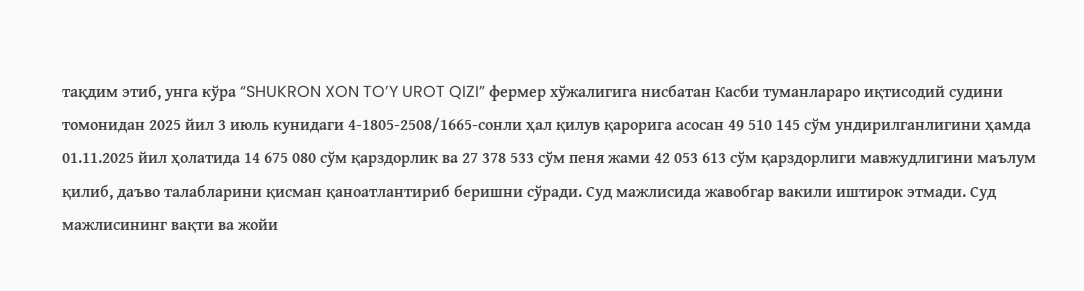тақдим этиб, унга кўра “SHUKRON XON TO’Y UROT QIZI” фермер хўжалигига нисбатан Касби туманлараро иқтисодий судини томонидан 2025 йил 3 июль кунидаги 4-1805-2508/1665-сонли ҳал қилув қарорига асосан 49 510 145 сўм ундирилганлигини ҳамда 01.11.2025 йил ҳолатида 14 675 080 сўм қарздорлик ва 27 378 533 сўм пеня жами 42 053 613 сўм қарздорлиги мавжудлигини маълум қилиб, даъво талабларини қисман қаноатлантириб беришни сўради. Суд мажлисида жавобгар вакили иштирок этмади. Суд мажлисининг вақти ва жойи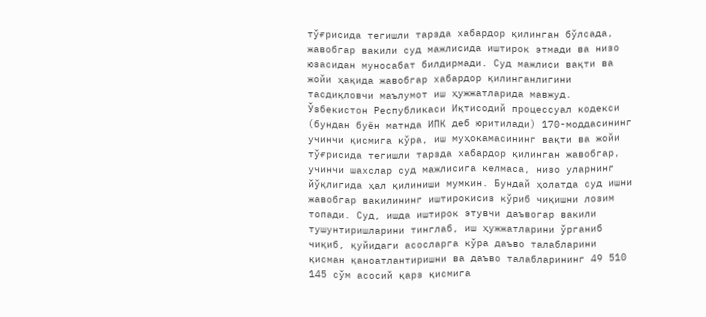тўғрисида тегишли тарзда хабардор қилинган бўлсада, жавобгар вакили суд мажлисида иштирок этмади ва низо юзасидан муносабат билдирмади. Суд мажлиси вақти ва жойи ҳақида жавобгар хабардор қилинганлигини тасдиқловчи маълумот иш ҳужжатларида мавжуд. Ўзбекистон Республикаси Иқтисодий процессуал кодекси (бундан буён матнда ИПК деб юритилади) 170-моддасининг учинчи қисмига кўра, иш муҳокамасининг вақти ва жойи тўғрисида тегишли тарзда хабардор қилинган жавобгар, учинчи шахслар суд мажлисига келмаса, низо уларнинг йўқлигида ҳал қилиниши мумкин. Бундай ҳолатда суд ишни жавобгар вакилининг иштирокисиз кўриб чиқишни лозим топади. Суд, ишда иштирок этувчи даъвогар вакили тушунтиришларини тинглаб, иш ҳужжатларини ўрганиб чиқиб, қуйидаги асосларга кўра даъво талабларини қисман қаноатлантиришни ва даъво талабларининг 49 510 145 сўм асосий қарз қисмига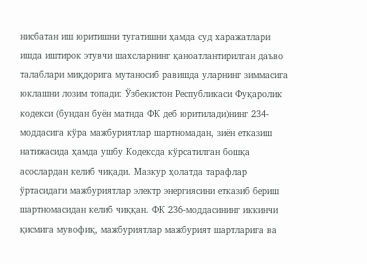нисбатан иш юритишни тугатишни ҳамда суд харажатлари ишда иштирок этувчи шахсларнинг қаноатлантирилган даъво талаблари миқдорига мутаносиб равишда уларнинг зиммасига юклашни лозим топади: Ўзбекистон Республикаси Фуқаролик кодекси (бундан буён матнда ФК деб юритилади)нинг 234-моддасига кўра мажбуриятлар шартномадан, зиён етказиш натижасида ҳамда ушбу Кодексда кўрсатилган бошқа асослардан келиб чиқади. Мазкур ҳолатда тарафлар ўртасидаги мажбуриятлар электр энергиясини етказиб бериш шартномасидан келиб чиққан. ФК 236-моддасининг иккинчи қисмига мувофиқ, мажбуриятлар мажбурият шартларига ва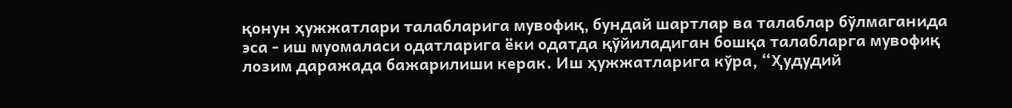қонун ҳужжатлари талабларига мувофиқ, бундай шартлар ва талаблар бўлмаганида эса - иш муомаласи одатларига ёки одатда қўйиладиган бошқа талабларга мувофиқ лозим даражада бажарилиши керак. Иш ҳужжатларига кўра, “Ҳудудий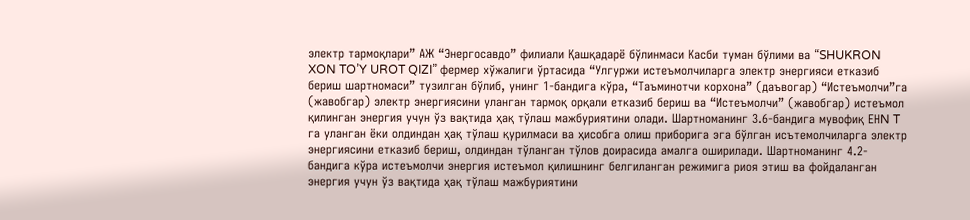электр тармоқлари” АЖ “Энергосавдо” филиали Қашқадарё бўлинмаси Касби туман бўлими ва “SHUKRON XON TO’Y UROT QIZI” фермер хўжалиги ўртасида “Улгуржи истеъмолчиларга электр энергияси етказиб бериш шартномаси” тузилган бўлиб, унинг 1-бандига кўра, “Таъминотчи корхона” (даъвогар) “Истеъмолчи”га (жавобгар) электр энергиясини уланган тармоқ орқали етказиб бериш ва “Истеъмолчи” (жавобгар) истеъмол қилинган энергия учун ўз вақтида ҳақ тўлаш мажбуриятини олади. Шартноманинг 3.6-бандига мувофиқ ЕНN T га уланган ёки олдиндан ҳақ тўлаш қурилмаси ва ҳисобга олиш приборига эга бўлган исътемолчиларга электр энергиясини етказиб бериш, олдиндан тўланган тўлов доирасида амалга оширилади. Шартноманинг 4.2-бандига кўра истеъмолчи энергия истеъмол қилишнинг белгиланган режимига риоя этиш ва фойдаланган энергия учун ўз вақтида ҳақ тўлаш мажбуриятини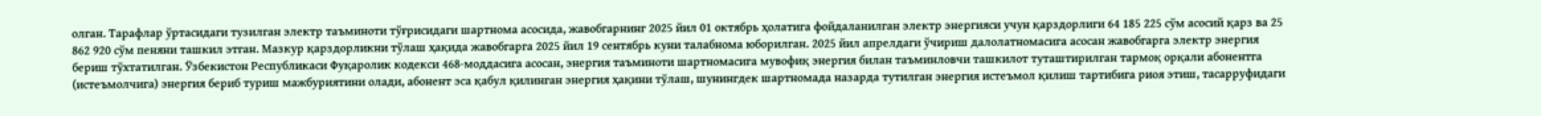олган. Тарафлар ўртасидаги тузилган электр таъминоти тўғрисидаги шартнома асосида, жавобгарнинг 2025 йил 01 октябрь ҳолатига фойдаланилган электр энергияси учун қарздорлиги 64 185 225 сўм асосий қарз ва 25 862 920 сўм пеняни ташкил этган. Мазкур қарздорликни тўлаш ҳақида жавобгарга 2025 йил 19 сентябрь куни талабнома юборилган. 2025 йил апрелдаги ўчириш далолатномасига асосан жавобгарга электр энергия бериш тўхтатилган. Ўзбекистон Республикаси Фуқаролик кодекси 468-моддасига асосан, энергия таъминоти шартномасига мувофиқ энергия билан таъминловчи ташкилот туташтирилган тармоқ орқали абонентга (истеъмолчига) энергия бериб туриш мажбуриятини олади, абонент эса қабул қилинган энергия ҳақини тўлаш, шунингдек шартномада назарда тутилган энергия истеъмол қилиш тартибига риоя этиш, тасарруфидаги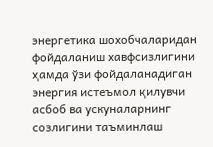энергетика шохобчаларидан фойдаланиш хавфсизлигини ҳамда ўзи фойдаланадиган энергия истеъмол қилувчи асбоб ва ускуналарнинг созлигини таъминлаш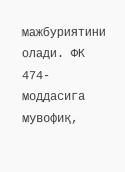мажбуриятини олади. ФК 474-моддасига мувофиқ,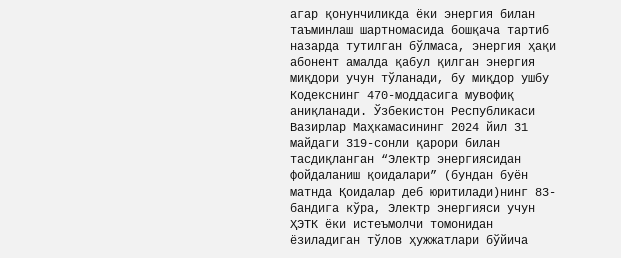агар қонунчиликда ёки энергия билан таъминлаш шартномасида бошқача тартиб назарда тутилган бўлмаса, энергия ҳақи абонент амалда қабул қилган энергия миқдори учун тўланади, бу миқдор ушбу Кодекснинг 470-моддасига мувофиқ аниқланади. Ўзбекистон Республикаси Вазирлар Маҳкамасининг 2024 йил 31 майдаги 319-сонли қарори билан тасдиқланган “Электр энергиясидан фойдаланиш қоидалари” (бундан буён матнда Қоидалар деб юритилади)нинг 83-бандига кўра, Электр энергияси учун ҲЭТК ёки истеъмолчи томонидан ёзиладиган тўлов ҳужжатлари бўйича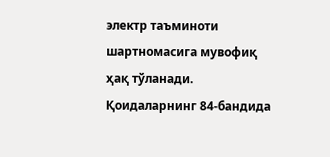электр таъминоти шартномасига мувофиқ ҳақ тўланади. Қоидаларнинг 84-бандида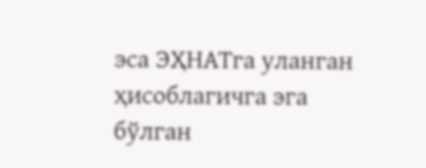эса ЭҲНАТга уланган ҳисоблагичга эга бўлган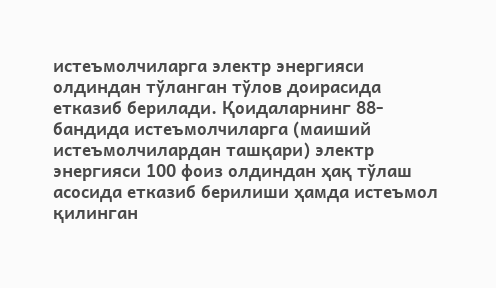истеъмолчиларга электр энергияси олдиндан тўланган тўлов доирасида етказиб берилади. Қоидаларнинг 88-бандида истеъмолчиларга (маиший истеъмолчилардан ташқари) электр энергияси 100 фоиз олдиндан ҳақ тўлаш асосида етказиб берилиши ҳамда истеъмол қилинган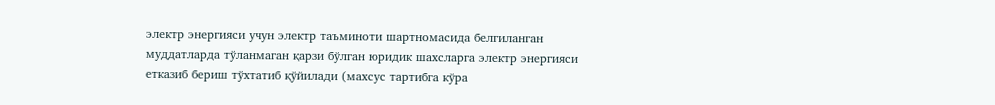электр энергияси учун электр таъминоти шартномасида белгиланган муддатларда тўланмаган қарзи бўлган юридик шахсларга электр энергияси етказиб бериш тўхтатиб қўйилади (махсус тартибга кўра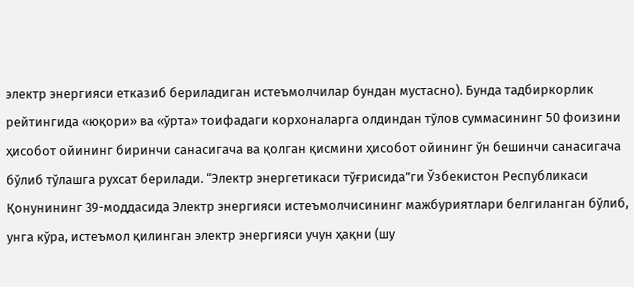электр энергияси етказиб бериладиган истеъмолчилар бундан мустасно). Бунда тадбиркорлик рейтингида «юқори» ва «ўрта» тоифадаги корхоналарга олдиндан тўлов суммасининг 50 фоизини ҳисобот ойининг биринчи санасигача ва қолган қисмини ҳисобот ойининг ўн бешинчи санасигача бўлиб тўлашга рухсат берилади. “Электр энергетикаси тўғрисида”ги Ўзбекистон Республикаси Қонунининг 39-моддасида Электр энергияси истеъмолчисининг мажбуриятлари белгиланган бўлиб, унга кўра, истеъмол қилинган электр энергияси учун ҳақни (шу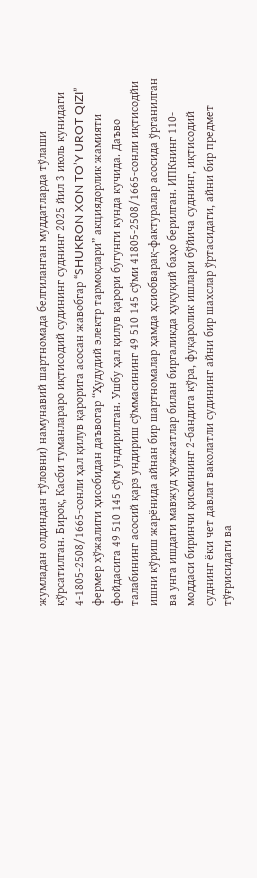жумладан олдиндан тўловни) намунавий шартномада белгиланган муддатларда тўлаши кўрсатилган. Бироқ, Касби туманлараро иқтисодий судининг суднинг 2025 йил 3 июль кунидаги 4-1805-2508/1665-сонли ҳал қилув қарорига асосан жавобгар “SHUKRON XON TO’Y UROT QIZI” фермер хўжалиги ҳисобидан даъвогар “Ҳудудий электр тармоқлари” акциядорлик жамияти фойдасига 49 510 145 сўм ундирилган. Ушбу ҳал қилув қарори бугунги кунда кучида. Даъво талабининг асосий қарз ундириш сўммасининг 49 510 145 сўми 41805-2508/1665-сонли иқтисодйи ишни кўриш жарёнида айнан бир шартномалар ҳамда ҳсиобварақ-фактуралар асосида ўрганилган ва унга ишдаги мавжуд ҳужжатлар билан биргаликда ҳуқуқий баҳо берилган. ИПКнинг 110-моддаси биринчи қисмининг 2-бандига кўра, фуқаролик ишлари бўйича суднинг, иқтисодий суднинг ёки чет давлат ваколатли судининг айни бир шахслар ўртасидаги, айни бир предмет тўғрисидаги ва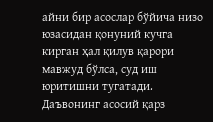айни бир асослар бўйича низо юзасидан қонуний кучга кирган ҳал қилув қарори мавжуд бўлса, суд иш юритишни тугатади. Даъвонинг асосий қарз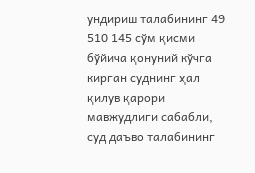ундириш талабининг 49 510 145 сўм қисми бўйича қонуний кўчга кирган суднинг ҳал қилув қарори мавжудлиги сабабли, суд даъво талабининг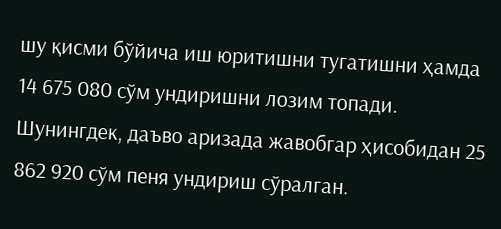шу қисми бўйича иш юритишни тугатишни ҳамда 14 675 080 сўм ундиришни лозим топади. Шунингдек, даъво аризада жавобгар ҳисобидан 25 862 920 сўм пеня ундириш сўралган.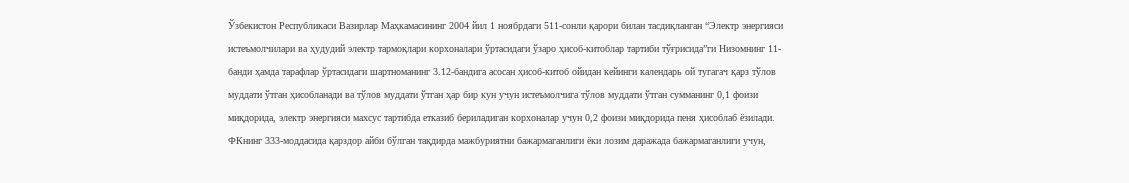Ўзбекистон Республикаси Вазирлар Маҳкамасининг 2004 йил 1 ноябрдаги 511-сонли қарори билан тасдиқланган “Электр энергияси истеъмолчилари ва ҳудудий электр тармоқлари корхоналари ўртасидаги ўзаро ҳисоб-китоблар тартиби тўғрисида”ги Низомнинг 11-банди ҳамда тарафлар ўртасидаги шартноманинг 3.12-бандига асосан ҳисоб-китоб ойидан кейинги календарь ой тугагач қарз тўлов муддати ўтган ҳисобланади ва тўлов муддати ўтган ҳар бир кун учун истеъмолчига тўлов муддати ўтган сумманинг 0,1 фоизи миқдорида, электр энергияси махсус тартибда етказиб бериладиган корхоналар учун 0,2 фоизи миқдорида пеня ҳисоблаб ёзилади. ФКнинг 333-моддасида қарздор айби бўлган тақдирда мажбуриятни бажармаганлиги ёки лозим даражада бажармаганлиги учун,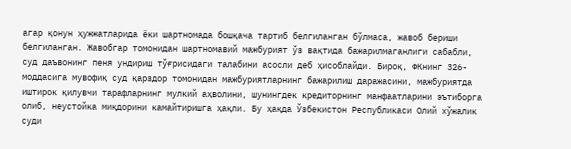агар қонун ҳужжатларида ёки шартномада бошқача тартиб белгиланган бўлмаса, жавоб бериши белгиланган. Жавобгар томонидан шартномавий мажбурият ўз вақтида бажарилмаганлиги сабабли, суд даъвонинг пеня ундириш тўғрисидаги талабини асосли деб ҳисоблайди. Бироқ, ФКнинг 326-моддасига мувофиқ суд қарздор томонидан мажбуриятларнинг бажарилиш даражасини, мажбуриятда иштирок қилувчи тарафларнинг мулкий аҳволини, шунингдек кредиторнинг манфаатларини эътиборга олиб, неустойка миқдорини камайтиришга ҳақли. Бу ҳақда Ўзбекистон Республикаси Олий хўжалик суди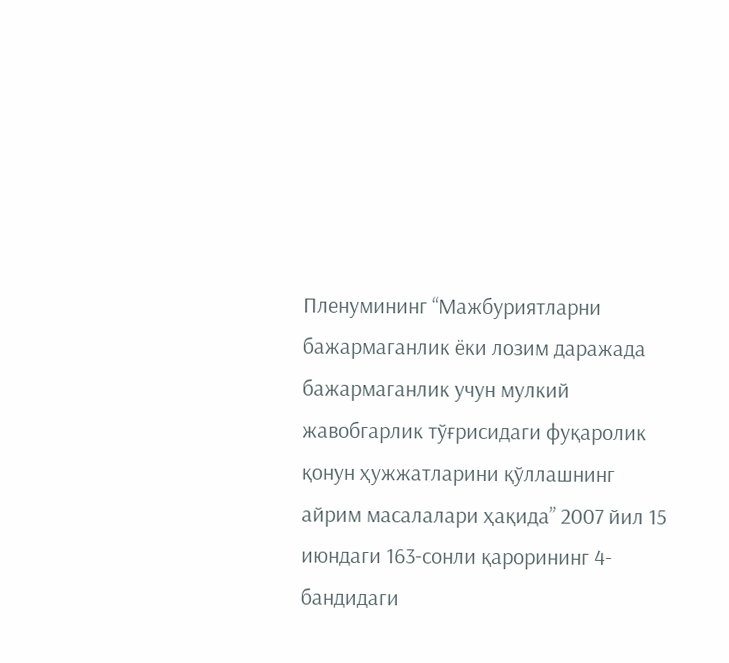Пленумининг “Мажбуриятларни бажармаганлик ёки лозим даражада бажармаганлик учун мулкий жавобгарлик тўғрисидаги фуқаролик қонун ҳужжатларини қўллашнинг айрим масалалари ҳақида” 2007 йил 15 июндаги 163-сонли қарорининг 4-бандидаги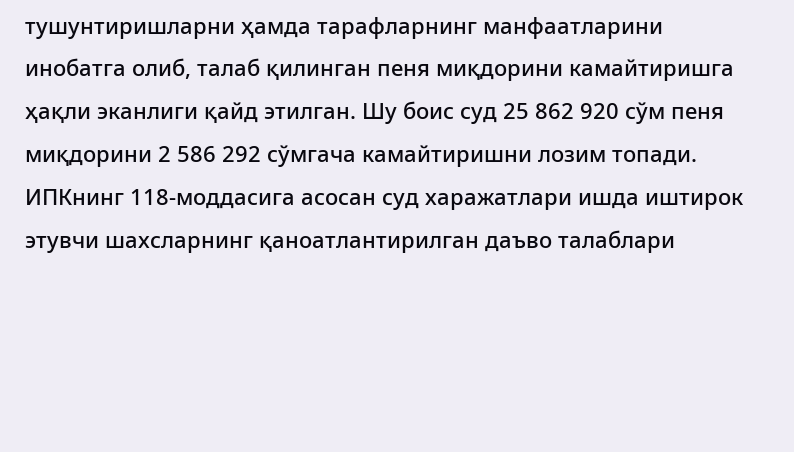тушунтиришларни ҳамда тарафларнинг манфаатларини инобатга олиб, талаб қилинган пеня миқдорини камайтиришга ҳақли эканлиги қайд этилган. Шу боис суд 25 862 920 сўм пеня миқдорини 2 586 292 сўмгача камайтиришни лозим топади. ИПКнинг 118-моддасига асосан суд харажатлари ишда иштирок этувчи шахсларнинг қаноатлантирилган даъво талаблари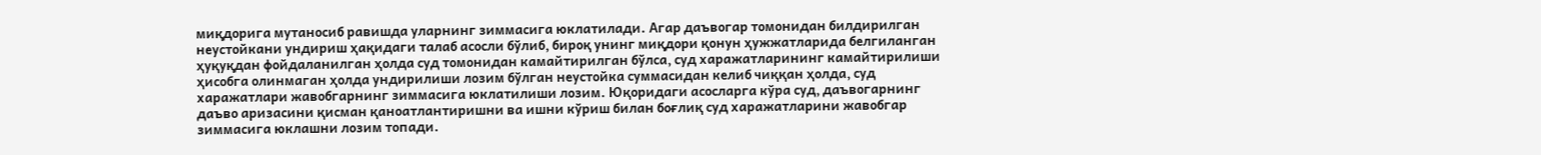миқдорига мутаносиб равишда уларнинг зиммасига юклатилади. Агар даъвогар томонидан билдирилган неустойкани ундириш ҳақидаги талаб асосли бўлиб, бироқ унинг миқдори қонун ҳужжатларида белгиланган ҳуқуқдан фойдаланилган ҳолда суд томонидан камайтирилган бўлса, суд харажатларининг камайтирилиши ҳисобга олинмаган ҳолда ундирилиши лозим бўлган неустойка суммасидан келиб чиққан ҳолда, суд харажатлари жавобгарнинг зиммасига юклатилиши лозим. Юқоридаги асосларга кўра суд, даъвогарнинг даъво аризасини қисман қаноатлантиришни ва ишни кўриш билан боғлиқ суд харажатларини жавобгар зиммасига юклашни лозим топади.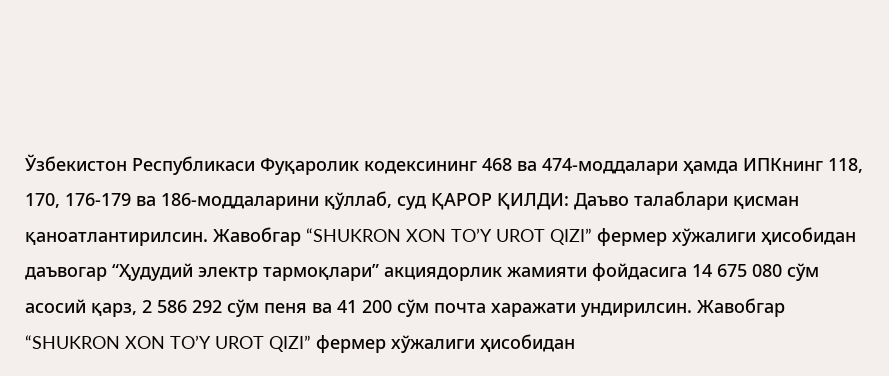Ўзбекистон Республикаси Фуқаролик кодексининг 468 ва 474-моддалари ҳамда ИПКнинг 118, 170, 176-179 ва 186-моддаларини қўллаб, суд ҚАРОР ҚИЛДИ: Даъво талаблари қисман қаноатлантирилсин. Жавобгар “SHUKRON XON TO’Y UROT QIZI” фермер хўжалиги ҳисобидан даъвогар “Ҳудудий электр тармоқлари” акциядорлик жамияти фойдасига 14 675 080 сўм асосий қарз, 2 586 292 сўм пеня ва 41 200 сўм почта харажати ундирилсин. Жавобгар “SHUKRON XON TO’Y UROT QIZI” фермер хўжалиги ҳисобидан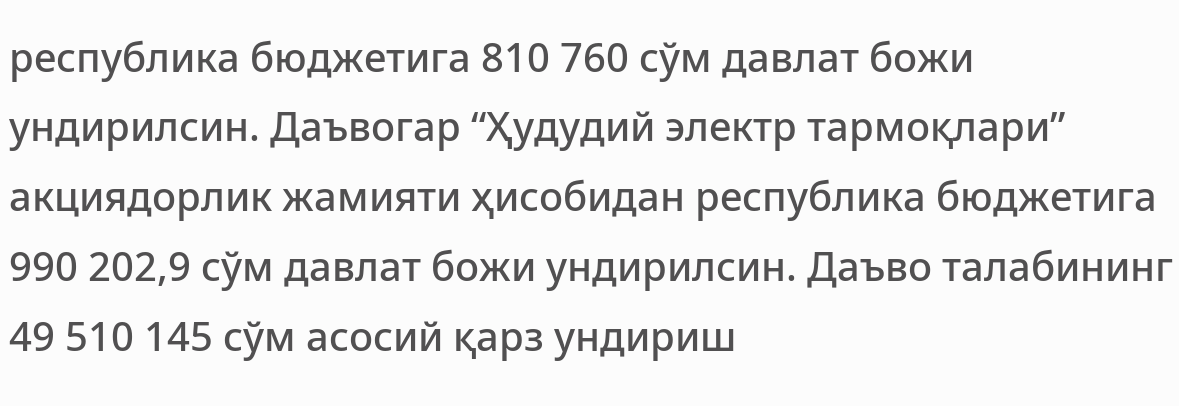республика бюджетига 810 760 сўм давлат божи ундирилсин. Даъвогар “Ҳудудий электр тармоқлари” акциядорлик жамияти ҳисобидан республика бюджетига 990 202,9 сўм давлат божи ундирилсин. Даъво талабининг 49 510 145 сўм асосий қарз ундириш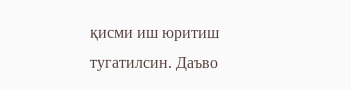қисми иш юритиш тугатилсин. Даъво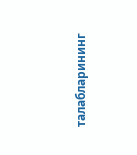талабларининг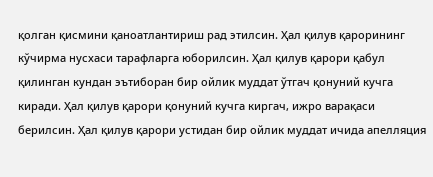қолган қисмини қаноатлантириш рад этилсин. Ҳал қилув қарорининг кўчирма нусхаси тарафларга юборилсин. Ҳал қилув қарори қабул қилинган кундан эътиборан бир ойлик муддат ўтгач қонуний кучга киради. Ҳал қилув қарори қонуний кучга киргач, ижро варақаси берилсин. Ҳал қилув қарори устидан бир ойлик муддат ичида апелляция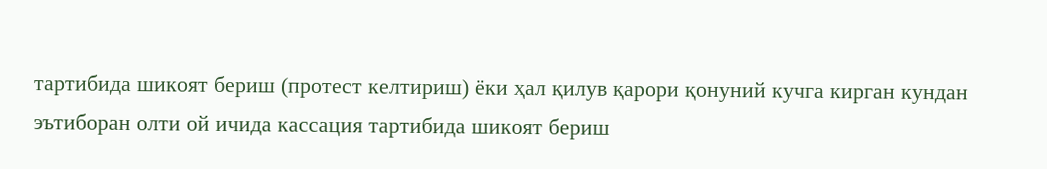тартибида шикоят бериш (протест келтириш) ёки ҳал қилув қарори қонуний кучга кирган кундан эътиборан олти ой ичида кассация тартибида шикоят бериш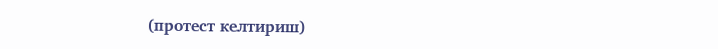(протест келтириш)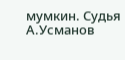мумкин. Судья А.Усманов